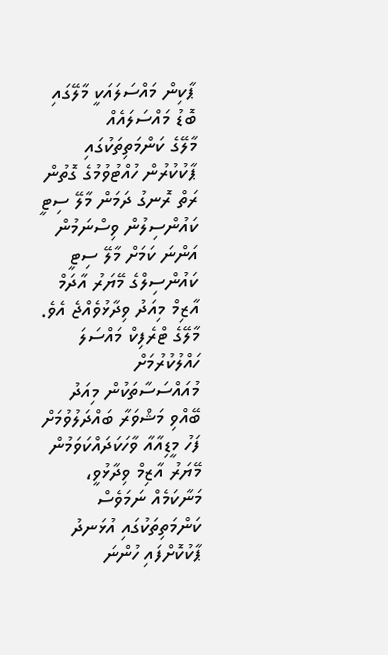ޕާކިން މައްސަލައަކީ މާލޭގައި ބޮޑު މައްސަލައެއް
މާލޭގެ ކަންމަތިތަކުގައި ޕާކުކުރުން ހުއްޓުވުމުގެ ގޮތުން ރަތް ރޮނގު ދަމަން މާލޭ ސިޓީ ކައުންސިލުން ވިސްނަމުން އަންނަ ކަމަށް މާލޭ ސިޓީ ކައުންސިލްގެ މޭޔަރު އާދަމް އާޒިމް މިއަދު ވިދާޅުވެއްޖެ އެވެ.
މާލޭގެ ޓްރެފިކް މައްސަލަ ހައްލުކުރުމަށް މުއައްސަސާތަކުން މިއަދު ބޭއްވި މަޝްވަރާ ބައްދަލުވުމަށް ފަހު މީޑިއާއާ ވާހަކަދައްކަވަމުން މޭޔަރު އާޒިމް ވިދާޅުވީ، މަނާކަމެއް ނަމަވެސް ކަންމަތިތަކުގައި އުޅަނދު ޕާކުކޮށްފައި ހުންނަ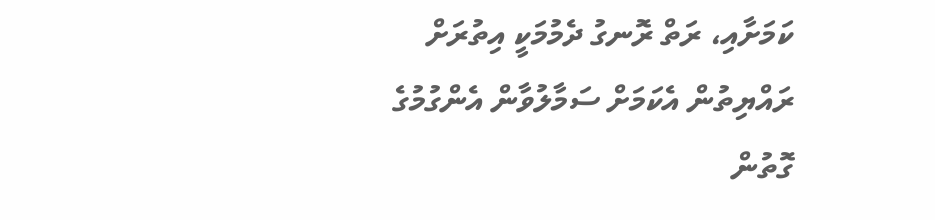ކަމަށާއި، ރަތް ރޮނގު ދެމުމަކީ އިތުރަށް ރައްޔިތުން އެކަމަށް ސަމާލުވާން އެންގުމުގެ ގޮތުން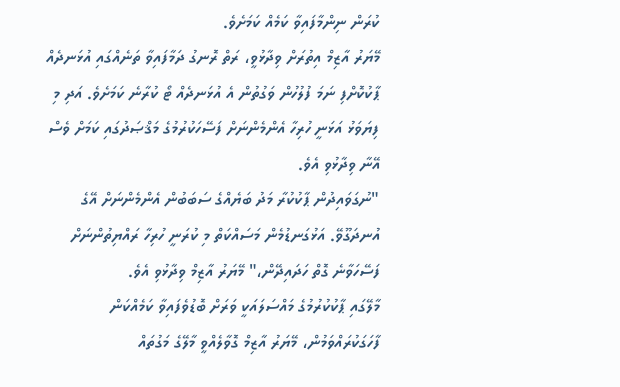ކުރަން ނިންމާފައިވާ ކަމެއް ކަމަށެވެ.
މޭޔަރު އާޒިމް އިތުރަށް ވިދާޅުވީ، ރަތް ރޮނގު ދަމާފައިވާ ތަނެއްގައި އުޅަނދެއް ޕާކުކޮށްފި ނަމަ ފުލުހުން ވަގުތުން އެ އުޅަނދެއް ޓޯ ކުރާނެ ކަމަށެވެ. އަދި މި ފިޔަވަޅު އަޅަނީ ހުރިހާ އެންމެންނަށް ފަސޭހަކުރުމުގެ މަޤްޞަދުގައި ކަމަށް ވެސް އޭނާ ވިދާޅުވި އެވެ.
"ނުގަވައިދުން ޕާކުކުރާ މަދު ބަޔެއްގެ ސަބަބުން އެންމެންނަށް އޭގެ އުނދަގޫވޭ. އަޅުގަނޑުމެން މަސައްކަތް މި ކުރަނީ ހުރިހާ ރައްޔިތުންނަށް ފަސޭހަވާނެ ގޮތް ހަދައިދޭން،" މޭޔަރު އާޒިމް ވިދާޅުވި އެވެ.
މާލޭގައި ޕާކުކުރުމުގެ މައްސަލައަކީ ވަރަށް ބޮޑުވެފައިވާ ކަމެއްކަން ފާހަގަކުރައްވަމުން، މޭޔަރު އާޒިމް ގޮވާލެއްވީ މާލޭގެ މަގުތައް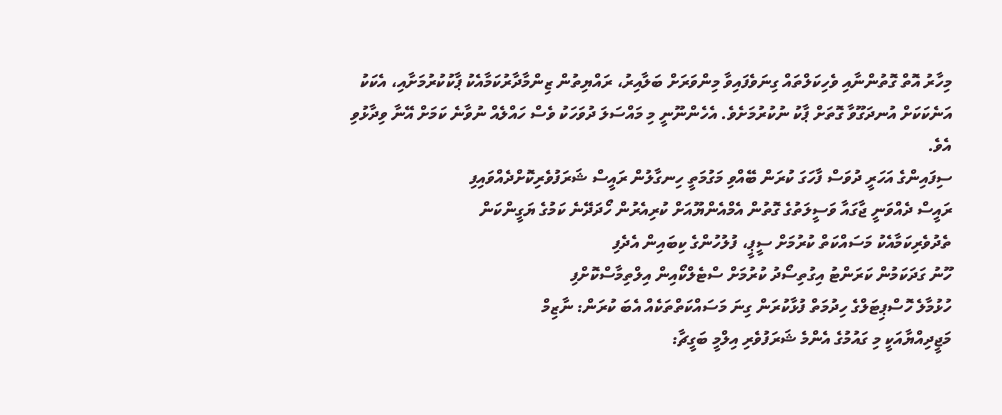މިހާރު އޮތް ގޮތުންނާއި ވެހިކަލްތައް ގިނަވެފައިވާ މިންވަރަށް ބަލާއިރު، ރައްޔިތުން ޒިންމާދާރުކަމާއެކު ޕާކުކުރުމަށާއި، އެކަކު އަނެކަކަށް އުނދަގޫވާ ގޮތަށް ޕާކު ނުކުރުމަށެވެ. އެހެންނޫނީ މި މައްސަލަ ދުވަހަކު ވެސް ހައްލެއް ނުވާނެ ކަމަށް އޭނާ ވިދާޅުވި އެވެ.
ސިފައިންގެ އަހަރީ ދުވަސް ފާހަގަ ކުރަން ބޭއްވި މަގުމަތީ ހިނގާލުން ރައީސް ޝަރަފުވެރިކޮށްދެއްވައިފި
ރައީސް ދެއްވަނީ ޖާގައާ ވަސީލަތުގެ ގޮތުން އެމްއެންޔޫއަށް ކުރިއެރުން ހޯދަދޭނެ ކަމުގެ ޔަގީންކަން
ތެދުވެރިކަމާއެކު މަސައްކަތް ކުރުމަށް ސީޕީ، ފުލުހުންގެ ކިބައިން އެދެފި
ހޫނު ގަދަކަމުން ކަރަންޓު އިގުތިސޯދު ކުރުމަށް ސްޓެލްކޯއިން އިލްތިމާސްކޮށްފި
ހުޅުމާލެ ހޮސްޕިޓަލްގެ ހިދުމަތް ފުޅާކުރަން ގިނަ މަސައްކަތްތަކެއް އެބަ ކުރަން: ނާޒިމް
މަޖީދިއްޔާއަކީ މި ގައުމުގެ އެންމެ ޝަރަފުވެރި އިލްމީ ބަގީޗާ: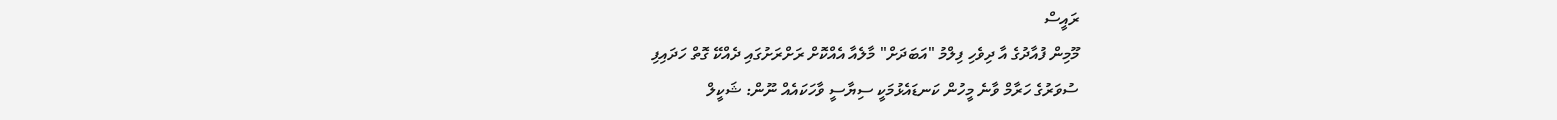ރައީސް
މޫމިން ފުއާދުގެ އާ ދިވެހި ފިލްމު "އަބަދަށް" މާލެއާ އެއްކޮށް ރަށްރަށުގައި ދެއްކޭ ގޮތް ހަދައިފި
ސުވަރުގެ ހަރާމް ވާނެ މީހުން ކަނޑައެޅުމަކީ ސިޔާސީ ވާހަކައެއް ނޫން: ޝަކީލް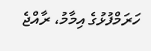ހަރަމްފުޅުގެ އިމާމު، ރާއްޖެ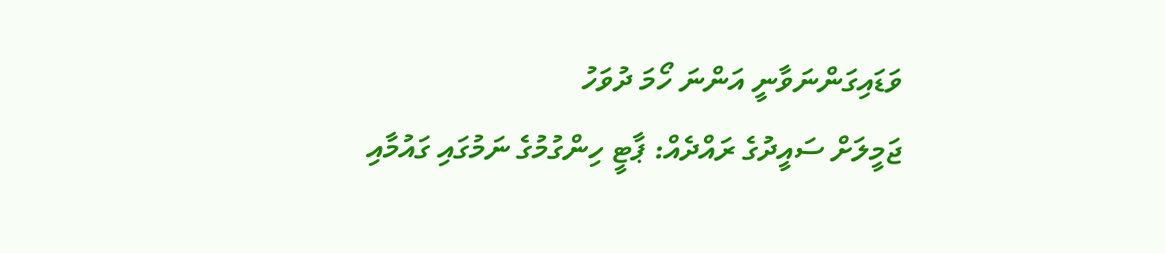ވަޑައިގަންނަވާނީ އަންނަ ހޯމަ ދުވަހު
ޖަމީލަށް ސައީދުގެ ރައްދެއް: ޕާޓީ ހިންގުމުގެ ނަމުގައި ގައުމާއި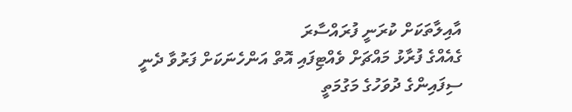އާއިލާތަކަށް ކުރަނީ ފުރައްސާރަ
ގެއެއްގެ ފުރާޅު މައްޗަށް ވެއްޓިފައި އޮތް އަންހެނަކަށް ފަރުވާ ދެނީ
ސިފައިންގެ ދުވަހުގެ މަގުމަތީ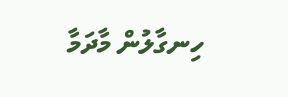ހިނގާލުން މާދަމާ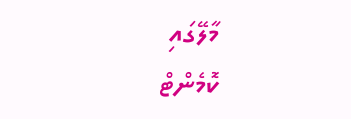މާލޭގައި
ކޮމެންޓް